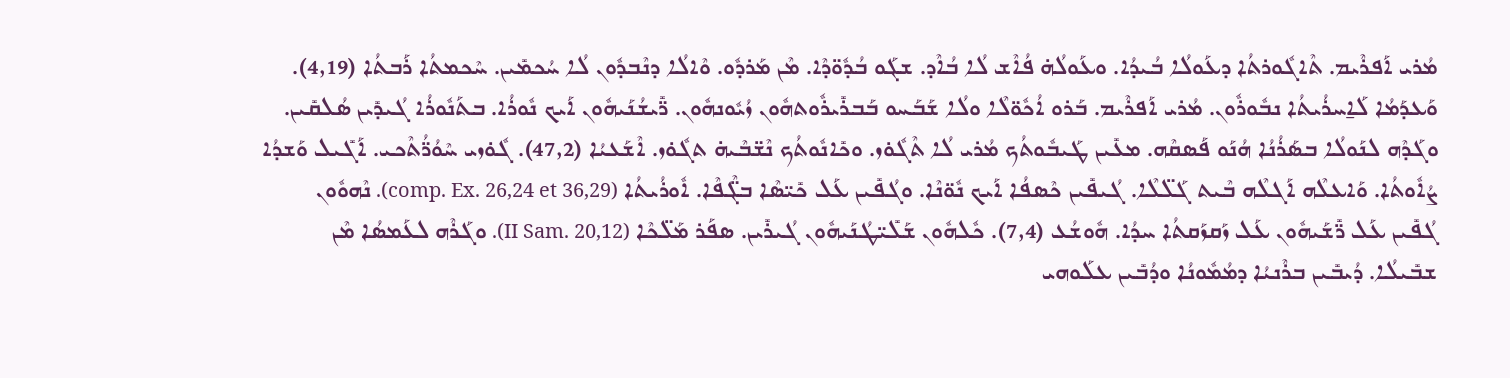ܡܳܪܝ ܐܰܦܪܶܝܡ. ܬܶܐܓܽܘܪܬܳܐ ܕܥܰܘܠܳܐ ܒܳܝܕܳܐ. ܘܥܰܘܠܳܗ̇ ܦܳܐܶܫ ܠܳܐ ܒܳܐܶܕ. ܫܓܰܘ ܒܳܕܽܘ̈ܕܶܐ. ܡܶܢ ܡܰܪܕܽܘ. ܘܶܐܠܳܐ ܕܢܶܒܕܽܘܢ ܠܳܐ ܚܳܟܡܺܝܢ. ܚܶܟܡܬܳܐ ܪܰܒܬܳܐ (4,19). ܘܰܥܕܰܡܳܐ ܠܰܐ̱ܚܪܳܝܬܳܐ ܢܒܽܘܪܽܘܢ. ܡܳܪܝ ܐܰܦܪܶܝܡ. ܒܰܪܘ ܐܳܟܽܘ̈ܠܶܐ ܘܠܳܐ ܫܰܒܰܚܘ ܒܰܒܪܺܝܪܽܘܬܗܽܘܢ ܙܳܝܽܘܢܗܽܘܢ. ܪ̈ܺܝܫܳܢܰܝܗܽܘܢ ܐܰܝܟ ܢܽܘܪܳܐ. ܒܬܰܢܽܘܪܳܐ ܓܳܝܕܺܝܢ ܣܳܠܩܺܝܢ. ܘܓܰܕܶܗ ܠܢܰܘܠܳܐ ܒܣܰܪܳܢܳܐ ܗܳܢܰܘ ܦܰܣܩܶܗ. ܡܥܺܝܢ ܛܰܝܒܽܘܬܳܟ ܡܳܪܝ ܠܳܐ ܬܶܓܽܘ̇ܙ. ܘܟܺܐܢܽܘܬܳܟ ܢܶܫ̈ܒܶܝܗ̇ ܬܓܽܘ̇ܙ. ܐܶܫܰܥܝܳܐ (47,2). ܓܽܘ̇ܙܝ ܚܶܘܳܪ̈ܳܬܶܟܝ. ܐܰܓܺܝܠ ܘܰܫܕܳܐ ܨܳܐܽܘܬܳܐ. ܘܰܐܥܠܶܗ ܐܰܓܠܶܗ ܒܶܝܬ ܓܰܠ̈ܠܶܐ. ܓܳܝܦܺܝܢ ܟܶܣܦܳܐ ܐܰܝܟ ܢܽܘ̈ܢܶܐ. ܘܓܳܦܺܝܢ ܥܰܠ ܟܺܝ̈ܣܶܐ ܒܓ̈ܶܦܶܐ. ܐܽܘܪܳܝܬܳܐ (comp. Ex. 26,24 et 36,29). ܢܶܗܘܽܘܢ ܓܳܦܺܝܢ ܥܰܠ ܪ̈ܺܫܰܝܗܽܘܢ ܥܰܠ ܙܰܩܙܰܩܬܳܐ ܚܕܳܐ. ܗܽܘܫܳܥ (7,4). ܟܽܠܗܽܘܢ ܫܰܠܺܝ̈ܛܳܢܰܝܗܽܘܢ ܓܳܝܪܺܝܢ. ܣܦܰܪ ܡܰܠ̈ܟܶܐ (II Sam. 20,12). ܘܓܰܪܶܗ ܠܥܰܡܣܳܐ ܡܶܢ ܫܒܺܝܠܳܐ. ܕܳܝܒܺܝܢ ܒܪܶܢܝܳܐ ܕܡܳܡܽܘܢܳܐ ܘܕܳܒܺܝܢ ܥܠܰܘܗܝ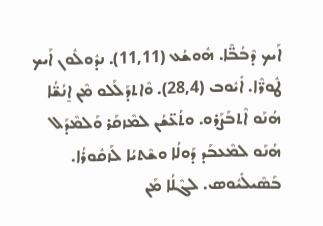ܐܰܝܟ ܕܶܒܳܒ̈ܶܐ. ܗܽܘܫܳܥ (11,11). ܢܕܽܘܠܽܘܢ ܐܰܝܟ ܛܽܘܪ̈ܶܐ. ܐܺܝܽܘܒ (28,4). ܘܶܐܬܕܰܠܰܠܘ ܡܶܢ ܐ̱ܢܳܫ̈ܳܐ ܗܳܢܰܘ ܐܶܬܒܰܨܰܪܘ. ܘܬܳܥ̈ܫܳܢ ܠܡܶܙܩܰܪ ܘܰܠܡܶܕܰܠ ܗܳܢܰܘ ܠܡܶܥܒܰܕ ܕܰܘܠܳܐ ܘܫܶܬܝܳܐ ܠܰܙܩܽܘܪܳܐ. ܒܰܣܶܝܠܺܝܽܘܣ. ܠܓܶܠܳܐ ܡܰܢ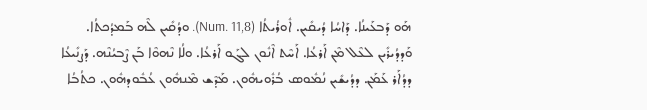ܗܰܘ ܕܰܒܥܰܝܢܳܐ. ܕܰܐܚܳܐ ܕܳܝܩܺܝܢ. ܐܽܘܪܳܝܬܳܐ (Num. 11,8). ܘܕܳܩܺܝܢ ܠܶܗ ܒܰܡܕܳܟܬܳܐ. ܘܰܕܕܳܝܪܺܝܢ ܠܥܶܠ ܡܶܢ ܐܰܪܥܳܐ. ܐܰܚܶܬ ܐܶܢܽܘܢ ܠܓܰܘ ܐܰܪܥܳܐ. ܘܠܳܐ ܢܶܗܘܶܐ ܒܰܢ ܨܶܒܝܳܢܶܗ. ܕܰܨܢܺܝܥܳܐ ܕܕܳܐܰܪ ܥܰܡܰܢ. ܕܕܳܝܫܺܝܢ ܢܳܡܽܘܣ ܒܳܪܽܘܝܗܽܘܢ. ܡܰܕܶܫ ܡܶܢܗܽܘܢ ܥܳܒܽܘܕܗܽܘܢ. ܟܬܳܒܳܐ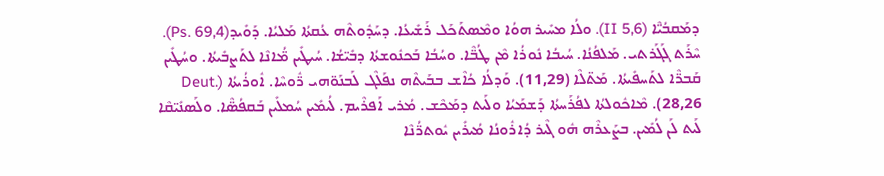ܕܡܰܩܒܳܝ̈ܶܐ (II 5,6). ܘܠܳܐ ܡܚܺܝܪ ܗܘܳܐ ܘܡܶܣܬܰܟܰܠ ܪܰܫܺܝܥܳܐ. ܕܚܰܕܽܘܬܶܗ ܥܳܩܬܳܐ ܡܰܠܝܳܐ. ܕܰܘܺܝܕ(Ps. 69,4). ܚܶܪܰܬ ܓܰܓܰܪܬܝ. ܡܰܠܦܳܢܳܐ. ܚܳܝܒܳܐ ܢܽܘܪܳܐ ܡܶܢ ܛܳܒ̈ܶܐ. ܘܚܳܒܳܐ ܒܰܟܢܽܘܫܬܳܐ ܕܒܺܝ̈ܫܳܐ. ܚܳܝܛܺܝܢ ܡ̈ܳܐܢܶܐ ܠܬܰܨܒܺܝܬܳܐ. ܘܚܳܛܺܝܢ ܩܰܒܪ̈ܶܐ ܠܬܰܚܦܺܝܬܳܐ. ܡܰܬ̈ܠܶܐ (11,29). ܘܰܕܠܳܐ ܟܳܐܶܫ ܒܒܰܝܬܶܗ ܢܦܰܠܶܓ ܠܰܒܢܰܘ̈ܗܝ ܪ̈ܽܘܚܶܐ. ܐܽܘܪܳܝܬܳܐ (Deut. 28,26). ܡܶܐܟܽܘܠܬܳܐ ܠܦܳܪܰܚܬܳܐ ܕܰܫܡܰܝܳܐ ܘܠܰܝܬ ܕܡܰܟܶܫ. ܡܳܪܝ ܐܰܦܪܶܝܡ. ܠܳܝܡܺܝܢ ܚܳܡܠܺܝܢ ܒܰܩܦܳܣ̈ܶܐ. ܘܠܰܣܢܺܝ̈ܩܶܐ ܠܰܝܬ ܠܰܢ ܠܳܡܺܝܢ. ܒܨܰܥܪܶܗ ܗܽܘ ܓܶܝܪ ܕܳܐܪܽܘܢܳܐ ܡܳܝܪܺܝܢ ܝܽܘܬܪ̈ܳܢܶܐ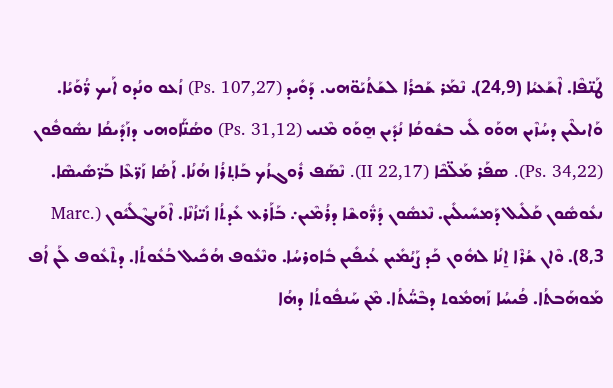ܛܰܢ̈ܦܶܐ. ܐܶܫܰܥܝܳܐ (24,9). ܢܶܡܰܪ ܫܰܟܪܳܐ ܠܫܰܬܳܝܰܘ̈ܗܝ. ܕܰܘܺܝܕ (Ps. 107,27) ܙܳܥܘ ܘܢܳܕܘ ܐܰܝܟ ܪ̈ܳܘܰܝܳܐ. ܘܰܐܝܠܶܝܢ ܕܚܳܙܶܝܢ ܗܘܰܘ ܠܺܝ ܒܫܽܘܩܳܐ ܢܳܕܺܝܢ ܗ̱ܘܰܘ ܡܶܢܝ (Ps. 31,12) ܘܣܳܢ̈ܰܐܘܗܝ ܕܙܰܕܺܝܩܳܐ ܢܣܽܘܦܽܘܢ (Ps. 34,22). ܣܦܰܪ ܡܰܠ̈ܟܶܐ (II 22,17). ܢܶܣܰܦ ܪܽܘܓܙܳܟ ܒܰܐܬ݂ܪܳܐ ܗܳܢܳܐ. ܐܰܣܳܐ ܙܰܪ̈ܥܶܐ ܒܰܪ̈ܣܺܝܣܶܐ. ܢܥܽܘܣܽܘܢ ܩܰܠܺܝܠ ܕܰܡܚܺܝܠܺܝܢ. ܢܶܥܣܽܘܢ ܕܳܪ̈ܽܘܫܶܐ ܕܪܳܡܶܝܢ܇ ܒܰܐܰܪܥ ܥܺܕܬܳܐ ܙܺܝ̈ܙܳܢܶܐ. ܐܶܘܰܢܓܶܠܺܝܽܘܢ (Marc. 8,3). ܘܶܐܢ ܫܳܪܶܐ ܐ̱ܢܳܐ ܠܗܽܘܢ ܟܰܕ ܨܰܝܳܡܺܝܢ ܥܳܝܦܺܝܢ ܒܽܐܘܪܚܳܐ. ܘܢܶܥܽܘܦ ܗܳܟܺܝܠ ܒܳܥܽܘܬܳܐ. ܕܬܶܥܽܘܦ ܠܰܢ ܐܳܦ ܡܰܘܗܰܒܬܳܐ. ܦܳܝܚܳܐ ܙܰܗܡܽܘܬ ܕܒܶܚ̈ܳܬܳܐ. ܡܶܢ ܚܰܢܦܽܘܬܳܐ ܕܗܳܐ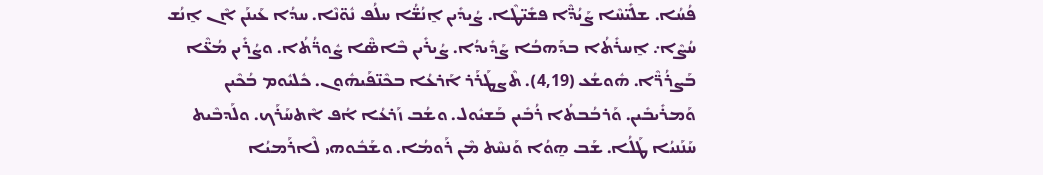ܦܳܚܳܐ. ܫܠܺܝ̈ܚܶܐ ܨܰܝܳܕ̈ܶܐ ܦܫܺܝ̈ܛܶܐ. ܨܳܝܕܺܝܢ ܐ̱ܢܳܫ̈ܳܐ ܚܠܳܦ ܢܽܘ̈ܢܶܐ. ܚܕܳܐ ܥܰܝܢܰܢ ܐܶܢ ܐ̱ܢܳܫ ܚܳܨܶܐ܇ ܐ̱ܚܪܺܬܳܐ ܒܕܰܗܒܳܐ ܨܰܕܺܝܕܳܐ. ܨܳܝܪܺܝܢ ܒܶܐܣ̈ܶܐ ܨܽܘܪ̈ܳܬܳܐ. ܘܨܳܪܺܝܢ ܡܳܥ̈ܶܐ ܒܰܨܪܳܪ̈ܶܐ. ܗܽܘܫܳܥ (4,19). ܬܶܨܛܰܪܰܪ ܐܰܪܥܳܐ ܒܟܶܢ̈ܦܰܝܗܽܘܢ. ܟܽܠܝܽܘܡ ܒܳܟܶܝܢ ܘܰܡܪܺܝܒܺܝܢ. ܘܰܪܒܳܒܬܳܐ ܪܳܒܺܝܢ ܒܰܫܝܽܘܠ. ܘܫܳܒ ܙܰܪܥܳܐ ܐܳܦ ܐܶܬܚܰܪܰܟ. ܘܠܰܕܒܶܝܬ ܚܰܢܰܢܝܳܐ ܛܰܠܳܐ. ܫܰܒ ܗ̱ܘܳܐ ܘܰܢܚܶܬ ܡܶܢ ܪܰܘܡܳܐ. ܘܫܰܒܽܘܗܝ ܠܶܐܪܰܡܝܳܐ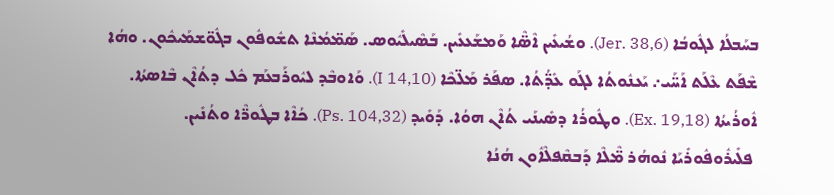ܒܚܰܒܠܳܐ ܠܓܽܘܒܳܐ (Jer. 38,6). ܘܫܳܝܥܺܝܢ ܐܶܣ̈ܶܐ ܘܰܡܫܰܥܥܺܝܢ. ܒܰܣܶܝܠܺܝܽܘܣ. ܣܰܡ̈ܡܳܢܶܐ ܬܫܽܘܦܽܘܢ ܒܓܽܘ̈ܫܡܰܝܟܽܘܢ. ܘܗܳܐ ܫܶܦܰܬ ܥܶܠܰܬ ܐܰܚ̈ܰܝ܇ ܝܰܥܢܽܘܬܳܐ ܠܓܰܘ ܥܺܕ̈ܳܬܳܐ. ܣܦܰܪ ܡܰܠ̈ܟܶܐ (I 14,10). ܘܰܐܘܒܶܕ ܠܝܽܘܪܰܒܥܰܡ ܟܽܠ ܕܬܳܐܶܢ ܒܶܐܣܬܳܐ. ܐܽܘܪܳܝܬܳܐ (Ex. 19,18). ܘܛܽܘܪܳܐ ܕܣܺܝܢܰܝ ܬܳܐܶܢ ܗܘܳܐ. ܕܰܘܺܝܕ (Ps. 104,32). ܟܳܐܶܐ ܒܛܽܘܪ̈ܶܐ ܘܬܳܢܺܝܢ.
 ܦܠܺܝܪܽܘܦܽܘܪܺܝܰܐ ܢܽܘܗܳܪ ܡ̈ܶܠܶܐ ܕܰܒܩܶܦܠܶܐܽܘܢ ܗܳܢܳܐ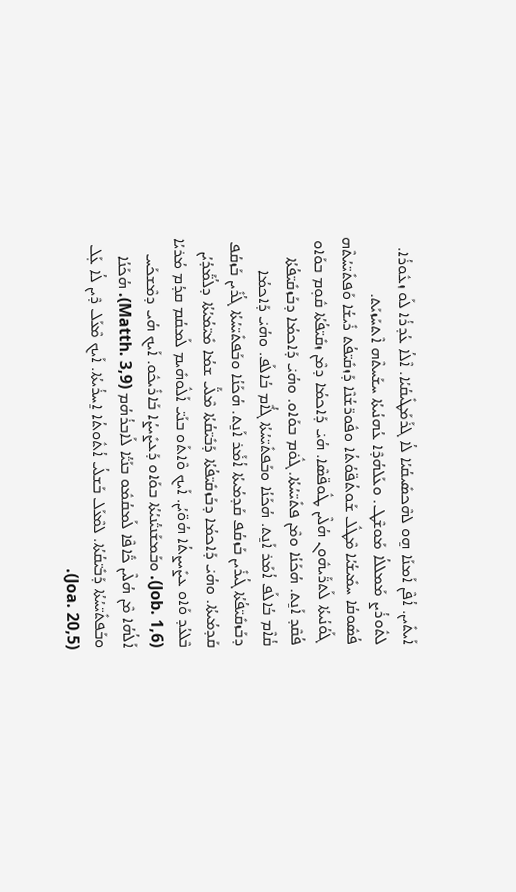ܐܰܝܬܺܝܢ. ܐܳܦܶܢ ܐܰܡܢܰܐ ܗ̱ܘ ܠܗܶܟܣܺܝܩܳܝܳܐ ܠܳܐ ܓܪܰܡܰܛܺܝܩܳܝܳܐ. ܐܶܠܳܐ ܥܳܕܪܳܐ ܠܰܘ ܙܥܽܘܪܳܐ. ܠܬܽܘܪܳܨ ܡܰܡܠܠܳܐ ܡܰܘܫܶܛ. ܘܥܰܠܗܳܕܶܐ ܥܳܗܢܳܝܬܳܐ ܚܫܰܚܬܶܗ ܐܶܬܚܰܙܝܰܬ.
ܦܳܣܽܘܩܳܐ ܚܡܺܝܫܳܝܳܐ ܡܶܛܽܠ ܫܰܘܬܳܦ̈ܘܳܬܳܐ ܘܦܽܘܪ̈ܫܳܢܶܐ ܕܰܙܩܺܝ̈ܦܳܬ ܪܺܝܫܳܐ ܘܰܦܬܺܝ̈ܚܳܬܶܗ
 ܓܰܘܳܢܳܝܬܳܐ ܠܰܬܪ̈ܰܝܗܽܘܢ ܗܳܠܶܝܢ ܛܽܘܦ̈ܣܶܐ. ܗܳܝ̇ ܕܰܐܟܡܳܐ ܕܡܶܢ ܙܩܺܝ̈ܦܳܬܳܐ ܩܽܘ̣ܡ ܒܘܰܐܘ ܦܳܩܶܕ ܐܰܢ̱ܬ. ܗܳܟܰܢܳܐ ܘܡܶܢ ܦܬܺܝ̈ܚܳܬܳܐ. ܓܽܘ̇ܡ ܒܘܰܐܘ. ܘܗܳܝ̇ ܕܰܐܟܡܳܐ ܕܒܰܙܩܺܝ̈ܦܳܬܳܐ ܩ̇ܳܐܶܡ ܒܳܐܠܰܦ ܐܳܡܰܪ ܐܰܢ̱ܬ. ܗܳܟܰܢܳܐ ܘܒܰܦܬܺܝ̈ܚܳܬܳܐ ܓ̇ܳܐܶܡ ܒܳܐܠܰܦ. ܘܗܳܝ̇ ܕܰܐܟܡܳܐ ܕܒܰܙܩܺܝ̈ܦܳܬܳܐ ܓܳܝܪܺܝܢ ܒܰܙܩܳܦ ܩܰܕܡܳܝܬܳܐ ܐܳܡ̇ܰܪ ܐܰܢ̱ܬ. ܗܳܟܰܢܳܐ ܘܒܰܦܬܺܝ̈ܚܳܬܳܐ ܓܳܪܺܝܢ ܒܰܙܩܳܦ ܩܰܕܡܳܝܬܳܐ. ܘܗܳܝ̇ ܕܰܐܟܡܳܐ ܕܒܰܙܩܺܝ̈ܦܳܬܳܐ ܕܰܒܺܝ̈ܩܳܬܳܐ ܡܶܠ̈ܰܝ ܫܡܳܐ ܡܺܝ̈ܡܳܝܳܬܳܐ ܕܠܳܡ̈ܰܕܳܝܳܢ ܒܶܠܥܳܕ ܘܰܐܘ ܥܨܺܝܨܬܳܐ ܗܳܘ̈ܝܳܢ. ܐܰܝܟ ܘܶܐܬܰܘ ܒܢܰܝ̈ ܐܰܠܽܘܗܺܝܡ ܠܰܡܩܳܡ ܩܕܳܡ ܡܳܪܝܳܐ (Job. 1,6). ܘܒܰܡܫܰܢܝ̈ܳܢܝܳܬܳܐ ܒܘܰܐܘ ܕܰܥܨܺܝܨܳܐ ܒܰܐܪܺܝܟܽܘ. ܐܰܝܟ ܗܳܝ ܕܡܶܫܟܰܚ ܐܰܠܳܗܳܐ ܡܶܢ ܗܳܠܶܝܢ ܟ̈ܺܐܦܶܐ ܠܰܡܩܳܡܽܘ ܒܢܰܝ̈ܳܐ ܠܰܐܒܪܳܗܳܡ (Matth. 3,9). ܗܳܟܰܢܳܐ ܘܒܰܦܬܺܝ̈ܚܳܬܳܐ ܕܰܒܺܝ̈ܩܳܬܳܐ. ܠܡܶܥܰܠ ܒܰܫܠܳܝ ܐܳܬܽܘܬܳܐ ܐ̱ܚܪܳܝܬܳܐ. ܐܰܝܟ ܡܶܥܰܠ ܕܶܝܢ ܠܳܐ ܥ̣ܰܠ (Joa. 20,5).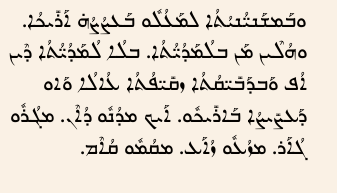ܘܒܰܡܫܰܢܝ̈ܳܢܝܳܬܳܐ ܠܡܰܥܳܠܽܘ ܒܰܥܨܳܨܳܗ̇ ܐܰܪܺܝܟܳܐ. ܘܗܳܠܶܝܢ ܡܰܢ ܒܠܳܡܰܕܳܝ̈ܳܬܳܐ. ܒܠܳܐ ܠܳܡܰܕܳܝ̈ܳܬܳܐ ܕܶܝܢ ܐܳܦ ܘܰܒܕܰܒܺܝ̈ܩܳܬܳܐ ܙܩܺܝ̈ܦܳܬܳܐ ܥܳܐܠܳܐ ܘܰܐܘ ܕܰܥܨܺܝܨܳܐ ܒܰܐܪܺܝܟܽܘ. ܐܰܝܟ ܡܕܳܢܽܘ ܕܳܐܶܢ. ܡܓܳܪܽܘ ܓܳܐܰܪ. ܡܙܳܥܽܘ ܙܳܐܰܥ. ܡܩܳܡܽܘ ܩܳܐܶܡ.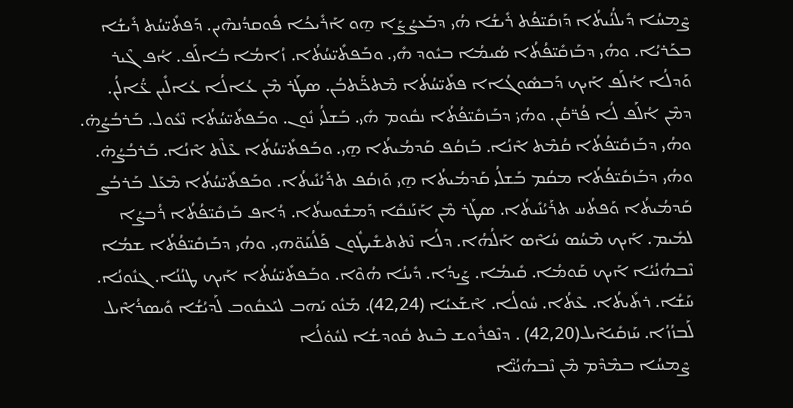ܨܶܡܚܳܐ ܕܺܝܠܳܢܳܝܬܳܐ ܕܰܙܩܺܝ̈ܦܳܬ ܪܺܝܫܳܐ ܗܳܝ ܕܒܰܥܨܳܨܰܐ ܗ̱ܘ ܐܰܪܺܝܟܳܐ ܦܽܘܩܕܳܢܗܶܝܢ. ܕܰܦܬܺܝ̈ܚܳܬ ܪܺܝܫܳܐ ܒܟܰܪܝܳܐ. ܘܗܳܝ ܕܒܰܙܩܺܝ̈ܦܳܬܳܐ ܣܳܝܡܳܐ ܒܝܽܘܕ ܗܺܝ. ܘܒܰܦܬܺܝ̈ܚܳܬܳܐ. ܙܳܐܡܳܐ ܒܳܐܠܰܦ. ܐܳܦ ܓܶܝܪ ܘܰܕܠܳܐ ܐܳܠܰܦ ܐܰܝܟ ܕܰܒܣܽܘܓܳܐܐ ܦܬܺܝ̈ܚܳܬܳܐ ܡܶܬܟ̈ܰܬܒܳܢ. ܣܛܰܪ ܡܶܢ ܥܳܐܠܳܐ ܥܳܐܠܺܝܢ ܥ̈ܳܐܠܳܢ. ܕܡܶܢ ܐܳܠܰܦ ܠܳܐ ܦܳܪ̈ܩܳܢ. ܘܗܳܝ̇ ܕܒܰܙܩܺܝ̈ܦܳܬܳܐ ܢܩܽܘܡ ܗܺܝ. ܒܰܫܠܳܝ ܢܽܘܢ. ܘܒܰܦܬܺܝ̈ܚܳܬܳܐ ܢܶܥܽܘܠ. ܒܰܪܒܳܨܳܗ̇. ܘܗܳܝ ܕܒܰܙܩܺܝ̈ܦܳܬܳܐ ܩܳܡܶܬ ܐܶܢܳܐ. ܒܰܙܩܳܦ ܩܰܕܡܳܝܬܳܐ ܗ̱ܝ. ܘܒܰܦܬܺܝ̈ܚܳܬܳܐ ܥܶܠܶܬ ܐܶܢܳܐ. ܒܰܪܒܳܨܳܗ̇. ܘܗܳܝ ܕܒܰܙܩܺܝ̈ܦܳܬܳܐ ܡܩܳܡ ܒܰܫܠܳܝ ܩܰܕܡܳܝܬܳܐ ܗ̱ܝ ܘܰܙܩܳܦ ܬܪܰܝܳܢܺܝܬܳܐ. ܘܒܰܦܬܺܝ̈ܚܳܬܳܐ ܡܶܥܰܠ ܒܰܪܒܳܨ ܩܰܕܡܳܝܬܳܐ ܘܰܦܬܳܚ ܬܪܰܝܳܢܺܝܬܳܐ. ܣܛܰܪ ܡܶܢ ܐܰܢܰܢܩܺܐ ܕܰܡܫܽܘܚܬܳܐ. ܕܳܐܦ ܒܰܙܩܺܝ̈ܦܳܬܳܐ ܪܳܒܨܳܐ ܠܡܺܝܡ. ܐܰܝܟ ܡܶܚܳܣ ܚܳܐܶܣ ܐܰܠܳܗܳܐ. ܕܠܳܐ ܢܶܬܬܫܺܝܛܽܘܢ ܦܰܠܳܚܰܘ̈ܗܝ. ܘܗܳܝ ܕܒܰܙܩܺܝ̈ܦܳܬܳܐ ܫܡܳܐ ܢܶܒܗܳܢܳܝܳܐ ܐܰܝܟ ܩܰܘܡܳܐ. ܩܺܝܡܳܐ. ܨܰܝܕܳܐ. ܕܺܝܢܳܐ ܗܳܘܶܐ. ܘܒܰܦܬܺܝ̈ܚܳܬܳܐ ܐܰܝܟ ܛܢܳܢܳܐ. ܓܢܽܘܢܳܐ. ܚܰܫܳܐ. ܪܬܺܝܬܳܐ. ܥܶܬܳܐ. ܚܽܘܠܳܐ. ܐܶܫܰܥܝܳܐ (42,24). ܡܰܢܽܘ ܝܰܗܒ ܠܝܰܥܩܽܘܒ ܠܰܕܝܳܫܳܐ ܘܺܝܣܪܳܐܶܝܠ ܠܰܒܙܳܙܳܐ. ܚܰܙܩܺܝܐܶܝܠ(42,20) . ܕܢܶܦܪܽܘܫ ܒܶܝܬ ܩܽܘܕܫܳܐ ܠܚܽܘ̇ܠܳܐ
 ܨܶܡܚܳܐ ܒܡܶܕܶܡ ܡܶܢ ܢܶܒܗܳܢܳܝ̈ܶܐ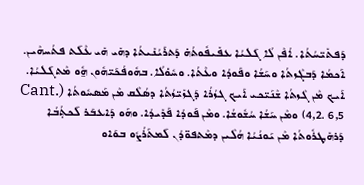ܕܰܦܬܺܝ̈ܚܳܬܳܐ. ܐܳܦܶܢ ܠܳܐ ܓܰܠܝܳܐ ܥܦܺܝܦܽܘܬܳܗ̇ ܕܰܬܪܰܝܳܢܺܝܬܳܐ ܕܗܺܝ ܗܺܝ ܥܶܠܰܬ ܦܬܳܚܗܶܝܢ. ܐܰܟܡܳܐ ܕܰܒܓܶܙܬܳܐ ܘܚܰܫܳܐ ܘܦܰܘܕܳܐ ܘܥܶܬܳܐ. ܘܚܽܘ̇ܠܳܐ. ܒܗܽܘܦܳܟܰܝ̈ܗܽܘܢ ܗ̱ܽܘ ܡܶܬܓܰܠܝܳܐ. ܐܰܝܟ ܡܶܢ ܓܶܙܬܳܐ ܫܶܢܰܝ̈ܟܝ ܐܰܝܟ ܓܙܳܪܳܐ ܕܰܓܙܺܝ̈ܙܳܬܳܐ ܕܣܳܠܶܩ ܡܶܢ ܡܰܣܚܽܘܬܳܐ (Cant. 4,2. 6,5) ܘܡܶܢ ܚܰܫܳܐ ܚܳܫܽܘܫܳܐ. ܘܡܶܢ ܦܰܘܕܳܐ ܦܰܕܺܝܕܳܐ. ܘܗܰܘ ܕܰܐܥܒܰܪ ܠܰܟܬ݂ܳܒܳܐ ܕܰܪܗܺܛܪܽܘܬܳܐ ܡܶܢ ܝܰܘܢܳܝܳܐ ܗܳܠܶܝܢ ܕܡܶܬܦܘ̈ܕܳܢ ܠܰܡܬܰܪܳܨܽܘ ܒܘܰܐܘ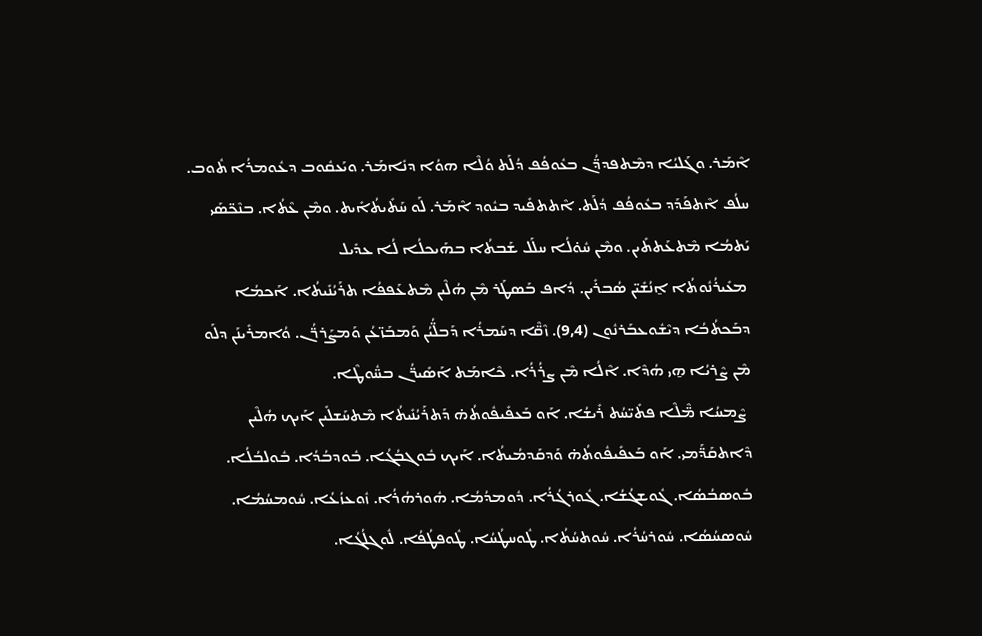ܐܶܡܰܪ. ܘܓܰܠܝܳܐ ܕܡܶܬܦܕܕ̈ܳܢ ܒܥܽܘܦܳܦ ܕܳܠܰܬ ܘܳܠܶܐ ܗܘܳܐ ܕܢܺܐܡܰܪ. ܘܝܰܥܩܽܘܒ ܕܥܽܘܡܪܳܐ ܬܽܘܒ. ܚܠܳܦ ܐܶܬܦܰܕܰܕ ܒܥܽܘܦܳܦ ܕܳܠܰܬ. ܐܶܬܬܦܺܝܕ ܒܝܽܘܕ ܐܶܡܰܪ. ܠܰܘ ܚܰܬܺܝܬܳܐܺܝܬ. ܘܡܶܢ ܥܶܬܳܐ. ܒܢܶܟ̈ܣܰܝ ܝܰܬܡܳܐ ܡܶܬܥܰܬܬܺܝܢ. ܘܡܶܢ ܚܽܘ̇ܠܳܐ ܚܠܰܠ ܫܰܒܬܳܐ ܒܗܰܝܟܠܳܐ ܠܳܐ ܥܕܺܝܠ
 ܡܥܺܝܪܳܢܽܘܬܳܐ ܐ̱ܢܳܫܺܝ̈ܢ ܣܳܒܪܺܝܢ. ܕܳܐܦ ܒܰܣܛܰܪ ܡܶܢ ܗܳܠܶܝܢ ܡܶܬܥܰܦܦܳܐ ܬܪܰܝܳܢܺܝܬܳܐ. ܐܰܟܡܳܐ ܕܒܰܟܬܳܒܳܐ ܕܝܶܫܽܘܥܒܰܪܢܽܘܢ (9,4). ܙܶܩ̈ܶܐ ܕܚܰܡܪܳܐ ܕܰܒܠ̈ܳܝܳܢ ܘܰܡܒܰܙ̈ܥܳܢ ܘܰܡܨܰܪܪ̈ܳܢ. ܘܳܐܡܪܺܝܢܰܢ ܕܠܰܘ ܡܶܢ ܨܶܪܝܳܐ ܗ̱ܝ ܗܳܕܶܐ. ܐܶܠܳܐ ܡܶܢ ܨܪܳܪܳܐ. ܟܶܐܡܰܬ ܐܰܣܺܝܪ̈ܳܢ ܒܚ̈ܽܘܛܶܐ.
 ܨܶܡܚܳܐ ܡ̈ܶܠܶܐ ܦܬܺܝ̈ܚܳܬ ܪܺܝܫܳܐ. ܐܰܘ ܒܰܥܦܺܝܦܽܘܬܳܗ̇ ܕܰܬܪܰܝܳܢܺܝܬܳܐ ܡܶܬܚܰܫܠܺܝܢ ܐܰܝܟ ܗܳܠܶܝܢ ܕܶܐܬܩܰܕ̈ܰܡܝ. ܐܰܘ ܒܰܥܦܺܝܦܽܘܬܳܗ̇ ܘܰܕܩܰܕܡܳܝܬܳܐ. ܐܰܝܟ ܒܽܘܓܒܳܓܳܐ. ܒܽܘܕܒܳܕܳܐ. ܒܽܘܠܒܳܠܳܐ. ܒܽܘܣܒܳܣܳܐ. ܓܽܘܫܓܳܫܳܐ. ܓܽܘܪܓܳܪܳܐ. ܕܽܘܡܕܳܡܳܐ. ܗܽܘܪܗܳܪܳܐ. ܙܽܘܥܙܳܥܳܐ. ܚܽܘܡܚܳܡܳܐ. ܚܽܘܣܚܳܣܳܐ. ܚܽܘܪܚܳܪܳܐ. ܚܽܘܬܚܳܬܳܐ. ܛܽܘܚܛܳܚܳܐ. ܛܽܘܦܛܳܦܳܐ. ܠܽܘܓܠܳܓܳܐ.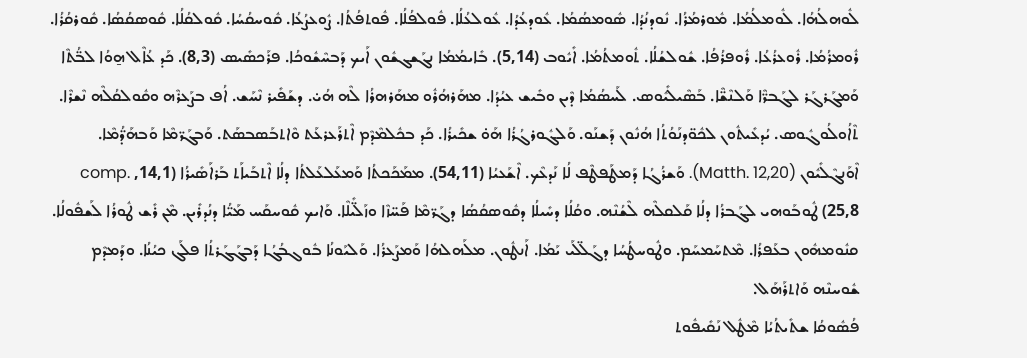ܠܽܘܗܠܳܗܳܐ. ܠܽܘܡܠܳܡܳܐ. ܡܽܘܪܡܳܪܳܐ. ܢܽܘܕܢܳܕܳܐ. ܣܽܘܡܣܳܡܳܐ. ܥܽܘܕܥܳܕܳܐ. ܥܽܘܠܥܳܠܳܐ. ܦܽܘܠܦܳܠܳܐ. ܦܽܘܬܦܳܬܳܐ. ܨܽܘܥܨܳܥܳܐ. ܩܽܘܚܩܳܚܳܐ. ܩܽܘܠܩܳܠܳܐ. ܩܽܘܣܩܳܣܳܐ. ܩܽܘܪܩܳܪܳܐ. ܪܽܘܡܪܳܡܳܐ. ܪܽܘܥܪܳܥܳܐ. ܪܽܘܦܪܳܦܳܐ. ܫܽܘܠܫܳܠܳܐ. ܬܽܘܡܬܳܡܳܐ. ܐܺܝܽܘܒ (5,14). ܒܺܐܝܡܳܡܳܐ ܢܓܰܫܓܫܽܘܢ ܐܰܝܟ ܕܰܒܚܶܫܽܘܟܳܐ. ܦܪܰܟܣܺܝܣ (8,3). ܟܰܕ ܥܳܐܶܠ ܗ̱ܘܳܐ ܠܒ̈ܳܬܶܐ ܘܰܡܓܰܪܓܰܪ ܠܓܰܒܪ̈ܶܐ ܘܰܠܢܶܫ̈ܶܐ. ܒܰܣܶܝܠܺܝܽܘܣ. ܠܰܚܣܳܡܳܐ ܕܶܝܢ ܘܒܺܝܫ ܥܝܳܕܳܐ. ܡܗܰܪܗܳܪܽܘ ܡܗܰܪܗܪܳܐ ܠܶܗ ܗܳܝ̇. ܕܫܰܦܺܝܪ ܢܶܚܰܫ. ܐܳܦ ܒܨܰܥܪܶܗ ܘܩܽܘܠܩܳܠܶܗ ܢܶܫܪܶܐ. ܬܶܐܳܘܠܳܘܓܽܘܣ. ܝܳܕܥܺܝܬܽܘܢ ܠܟܽܘ̈ܕܢܰܘܳܬܳܐ ܗܳܢܽܘܢ ܕܰܫܢܰܘ. ܘܰܠܓܽܘܪܓܳܪܳܐ ܗܰܘ̇ ܫܟܺܝܪܳܐ. ܟܰܕ ܒܟܽܠܡܶܕܶܡ ܐܶܬܪܰܥܪܥܰܬ ܘܶܐܬܒܰܣܒܣܰܬ. ܘܰܒܓܰܪ̈ܡܶܐ ܘܰܒܗܰܕ̈ܳܡܶܐ. ܐܶܘܰܢܓܶܠܺܝܽܘܢ (Matth. 12,20). ܘܰܫܪܳܓܳܐ ܕܰܡܛܰܦܛܶܦ ܠܳܐ ܢܰܕܥܶܟ. ܐܶܫܰܥܝܳܐ (54,11). ܡܡܰܟܰܟܬܳܐ ܘܰܡܥܰܠܥܰܠܬܳܐ ܕܠܳܐ ܐܶܬܒܰܝܐܰܬ ܒܰܪܐܰܣܺܝܪܳܐ (14,1, comp. 25,8) ܛܽܘܒܰܘܗܝ ܠܓܰܒܪܳܐ ܕܠܳܐ ܩܰܠܩܠܶܗ ܠܶܫܳܢܶܗ. ܘܩܳܠܳܐ ܕܚܺܝܠܳܐ ܕܩܽܘܣܩܳܣܳܐ ܕܓܰܪ̈ܡܶܐ ܦܰܚ̈ܙܶܐ ܘܙܰܠ̈ܺܝܠܶܐ. ܘܰܐܝܟ ܩܽܘܚܩܰܚ ܡܰܝ̈ܳܐ ܕܢܳܕܪܺܝܢ. ܡܶܢ ܪܺܫ ܛܽܘܪܳܐ ܠܰܫܦܽܘܠܳܐ. ܩܢܽܘܡܗܽܘܢ ܒܥܰܦܪܳܐ. ܡܶܬܚܰܡܚܰܡ. ܘܛܽܘܚܛܳܚܳܐ ܕܓܰܠ̈ܠܰܝ ܝܰܡܳܐ. ܐܰܢܛܽܘܢ. ܡܠܰܗܠܗܳܐ ܘܰܡܨܰܥܪܳܐ. ܘܰܠܝܰܘܢܳܐ ܒܽܘܓܒܳܓܳܐ ܕܰܒܓܰܓܰܪܬܳܐ ܦܠܰܓ ܟܝܳܢܳܐ. ܘܕܰܡܕܶܡ ܫܽܘܚܢܶܗ ܘܰܐܬܪܰܗܰܠ.
ܦܳܣܽܘܩܳܐ ܫܬܺܝܬܳܝܳܐ ܡܶܛܽܠ ܢܰܩܺܝܦܽܘܬ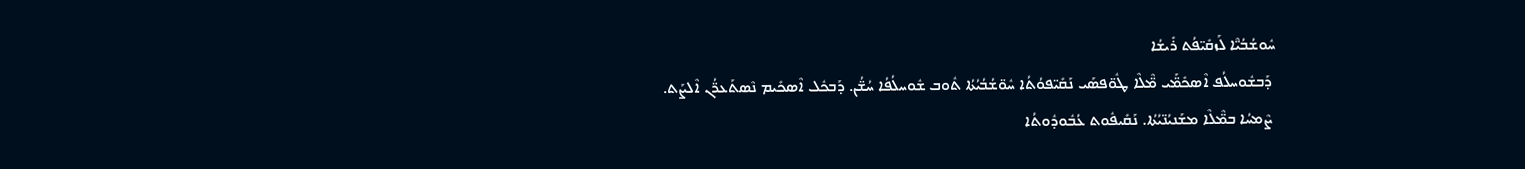ܚܽܘܫܳܒܳܝ̈ܶܐ ܠܰܙܩܺܝ̈ܦܳܬ ܪܺܝܫܳܐ
 ܕܰܒܫܽܘܚܠܳܦ ܐܶܣܟܺܡ̈ܰܝ ܡ̈ܶܠܶܐ ܛܽܘ̈ܦܣܰܝ ܢܰܩܺܝ̈ܦܘܳܬܳܐ ܚܽܘ̈ܫܳܒܳܝܳܬܳܐ ܬܽܘܒ ܫܽܘܚܠܳܦܳܐ ܚܳܫ̈ܳܢ. ܕܰܒܟܽܠ ܐܶܣܟܺܝܡ ܢܶܣܬܰܥܪ̈ܳܢ ܐܶܠܨܰܬ.
 ܨܶܡܚܳܐ ܒܡ̈ܶܠܶܐ ܡܫܰܢܝܳܢ̈ܝܳܬܳܐ. ܢܰܩܺܝܦܽܘܬ ܥܳܒܽܘܕܽܘܬܳܐ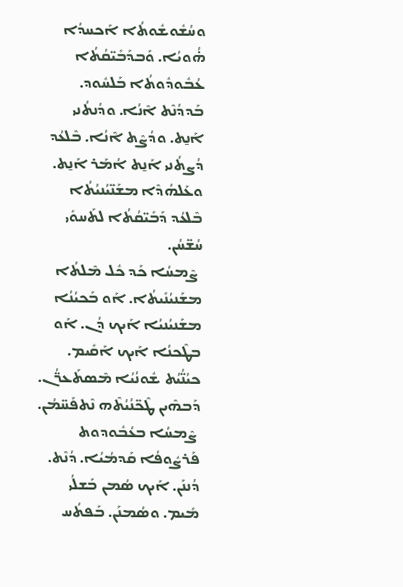ܘܚܳܫܽܘܫܽܘܬܳܐ ܐܰܟܚܕܳܐ ܗ̇ܳܘܝܳܐ. ܘܰܒܕܰܒܺܝ̈ܩܳܬܳܐ ܥܳܒܽܘܕܽܘܬܳܐ ܒܰܠܚܽܘܕ. ܒܰܕܕܳܢܶܬ ܐܶܢܳܐ. ܘܕܳܢܬܳܢܝ ܐܰܢ̱ܬ. ܘܕܳܨܶܬ ܐܶܢܳܐ. ܒܶܠܥܳܕ ܕܳܨܬܳܢܝ ܐܰܢ̱ܬ ܐܳܡܰܪ ܐܰܢ̱ܬ. ܘܥܰܠܗܳܕܶܐ ܡܫܰܢ̈ܝܳܢܝܳܬܳܐ ܒܶܠܥܳܕ ܕܰܒܺܝ̈ܩܳܬܳܐ ܠܬܰܚܘܺܝ ܚܳܫ̈ܚܳܢ.
 ܨܶܡܚܳܐ ܟܰܕ ܟܽܠ ܡܶܠܬܳܐ ܡܫܰܢܝܳܢܺܝܬܳܐ. ܐܰܘ ܒܰܟܝܳܢܳܐ ܡܫܰܢܝܳܢܝܳܐ ܐܰܝܟ ܕܳܢ. ܐܰܘ ܒܛܶܟܢܳܐ ܐܰܝܟ ܐܰܩܺܝܡ. ܟܝܳܢ̈ܳܝܳܬ ܫܽܘܢܳܝܳܐ ܡܶܣܬܰܥܪ̈ܳܢ. ܕܰܒܗܶܝܢ ܛܶܟ̈ܢܳܝܳܬܶܗ ܢܶܬܦܰܚ̈ܡܳܢ.
 ܨܶܡܚܳܐ ܒܥܳܒܽܘܕܘܬ ܦܰܪܨܽܘܦܳܐ ܩܰܕܡܳܝܳܐ. ܕܳܢܶܬ. ܕܳܢܢܰܢ. ܐܰܝܟ ܣܳܡܢ ܒܰܫܠܳܝ ܡܺܝܡ. ܘܣܳܡܢܰܢ. ܒܰܦܬܳܚ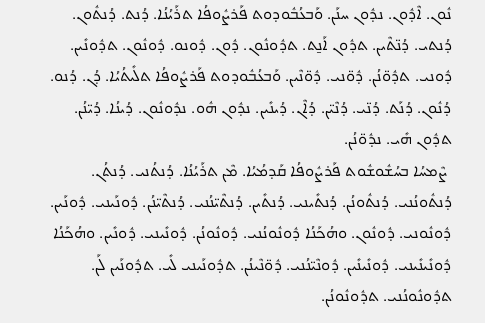ܢܽܘܢ. ܐܶܕܽܘܢ. ܢܕܽܘܢ ܚܢܰܢ. ܘܰܒܥܳܒܽܘܕܘܬ ܦܰܪܨܽܘܦܳܐ ܬܪܰܝܳܢܳܐ. ܕܳܢܬ. ܕܳܢܬܽܘܢ. ܕܳܢܬܝ. ܕܳܢ̈ܬܶܝܢ. ܬܕܽܘܢ ܐܰܢ̱ܬ. ܬܕܽܘܢܽܘܢ. ܕܽܘܢ. ܕܽܘܢܘ. ܕܽܘܢܽܘܢ. ܬܕܽܘܢܺܝܢ. ܕܽܘܢܝ. ܬܕܽܘ̈ܢܳܢ. ܕܽܘ̈ܢܝ. ܕܽܘ̈ܢܶܝܢ. ܘܰܒܥܳܒܽܘܕܘܬ ܦܰܪܨܽܘܦܳܐ ܬܠܺܝܬܳܝܳܐ. ܕܳܢ. ܕܳܢܘ. ܕܳܢܽܘܢ. ܕܳܢܰܬ. ܕܳܢ̈ܝ. ܕܳܢܶܝ̈ܢ. ܕܳܐܶܢ. ܕܳܝܢܺܝܢ. ܢܕܽܘܢ ܗܽܘ. ܢܕܽܘܢܽܘܢ. ܕܳܝܢܳܐ. ܕܳܝ̈ܢܳܢ. ܬܕܽܘܢ ܗܺܝ. ܢܕܽܘ̈ܢܳܢ.
 ܨܶܡܚܳܐ ܒܚܳܫܽܘܫܽܘܬ ܦܰܪܨܽܘܦܳܐ ܩܰܕܡܳܝܳܐ. ܡܶܢ ܬܪܰܝܳܢܳܐ. ܕܳܢܬܳܢܝ. ܕܳܢܬܳܢ. ܕܳܢܬܽܘܢܳܢܝ. ܕܳܢܬܽܘܢܳܢ. ܕܳܢܬܺܝܢܝ. ܕܳܢܬܺܝܢ. ܕܳܢܬܶܝ̈ܢܳܢܝ. ܕܳܢܬܶܝ̈ܢܳܢ. ܕܽܘܢܰܝܢܝ. ܕܽܘܢܰܝܢ. ܕܽܘܢܽܘܢܝ. ܕܽܘܢܽܘܢ. ܘܗܳܟܰܢܳܐ ܕܽܘܢܽܘܢܳܢܝ. ܕܽܘܢܽܘܢܳܢ. ܕܽܘܢܺܝܢܝ. ܕܽܘܢܺܝܢ. ܘܗܳܟܰܢܳܐ ܕܽܘܢܺܝܢܺܝܢܝ. ܕܽܘܢܺܝܢܺܝܢ. ܕܽܘܢܶܝ̈ܢܳܢܝ. ܕܽܘ̈ܢܶܝܢܳܢ. ܬܕܽܘܢܰܝܢܝ ܠܺܝ. ܬܕܽܘܢܰܝܢ ܠܰܢ. ܬܕܽܘܢܽܘܢܳܢܝ. ܬܕܽܘܢܽܘܢܳܢ.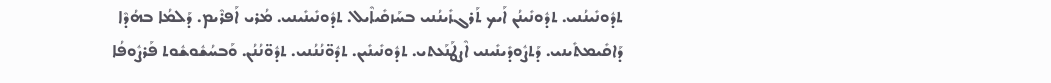ܬܕܽܘܢܺܝܢܳܢܝ. ܬܕܽܘܢܺܝܢܳܢ ܐܰܝܟ ܬܰܪܓܙܺܝܢܳܢܝ ܒܚܰܙܩܺܝܐܶܝܠ. ܬܕܽܘܢܺܝܢܺܝܢܝ. ܡܳܪܝ ܐܰܦܪܶܝܡ. ܕܰܠܡܳܐ ܒܗܳܕܶܐ ܕܰܐܩܺܝܡܬܺܝܢܝ. ܕܰܬܨܽܘܕܺܝܢܺܝܢܝ ܐܶܨܛܰܢܰܥܬܝ. ܬܕܽܘܢܺܝܢܺܝܢ. ܬܕܽܘ̈ܢܳܢܳܢܝ. ܬܕܽܘ̈ܢܳܢܳܢ. ܘܰܒܚܳܫܽܘܫܽܘܬ ܦܰܪܨܽܘܦܳܐ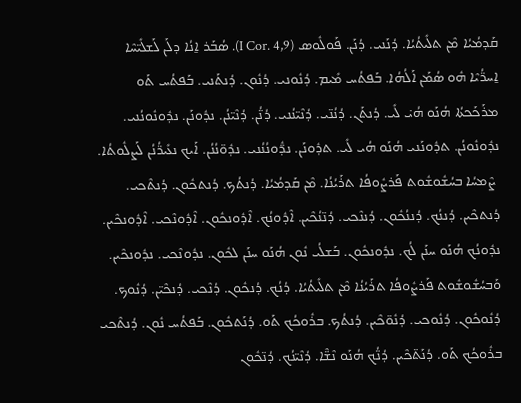ܩܰܕܡܳܝܳܐ ܡܶܢ ܬܠܺܝܬܳܝܳܐ. ܕܳܢܰܢܝ. ܕܳܢܰܢ. ܦܰܘܠܽܘܣ (I Cor. 4,9). ܣܳܒܰܪ ܐ̱ܢܳܐ ܕܠܰܢ ܠܰܫܠܺܝ̈ܚܶܐ ܐ̱ܚܪ̈ܳܝܶܐ ܗܽܘ ܣܳܡܰܢ ܐܰܠܳܗܳܐ. ܒܰܦܬܳܚ ܡܺܝܡ. ܕܳܢܽܘܢܝ. ܕܳܢܽܘܢ. ܕܳܢܬܰܢܝ. ܒܰܦܬܳܚ ܬܰܘ ܡܪܰܟܰܟܬܳܐ ܗܳܢܰܘ ܗܳܝ̇ ܠܺܝ. ܕܳܢܬܰܢ. ܕܳܢܳܢ̈ܝ. ܕܳܢܶܝ̈ܢܳܢܝ. ܕܳܢ̈ܳܢ. ܕܳܢܶܝ̈ܢܳܢ. ܢܕܽܘܢܰܢ. ܢܕܽܘܢܽܘܢܳܢܝ. ܢܕܽܘܢܽܘܢܳܢ. ܬܕܽܘܢܰܢܝ ܗܳܢܰܘ ܗܳܝ ܠܺܝ. ܬܕܽܘܢܰܢ. ܢܕ̈ܽܘܢܳܢܳܢܝ. ܢܕܽܘ̈ܢܳܢܳܢ. ܐܰܝܟ ܢܥܺܝܪ̈ܳܢܳܢ ܠܰܨܠܽܘܬܳܐ.
 ܨܶܡܚܳܐ ܒܚܳܫܽܘܫܽܘܬ ܦܰܪܨܽܘܦܳܐ ܬܪܰܝܳܢܳܐ. ܡܶܢ ܩܰܕܡܳܝܳܐ. ܕܳܢܬܳܟ. ܕܳܢܬܟܽܘܢ. ܕܳܢܬܶܟܝ. ܕܳܢܬܟܶܝܢ. ܕܳܢܢܳܟ. ܕܳܢܢܳܟܽܘܢ. ܕܳܢܢܶܟܝ. ܕܳܢ̈ܢܳܟܶܝܢ. ܐܶܕܽܘܢܳܟ. ܐܶܕܽܘܢܟܽܘܢ. ܐܶܕܽܘܢܶܟܝ. ܐܶܕܽܘܢܟܶܝܢ. ܢܕܽܘܢܳܟ ܗܳܢܰܘ ܚܢܰܢ ܠܳܟ. ܢܕܽܘܢܟܽܘܢ. ܒܰܫܠܳܝ ܢܽܘܢ ܗܳܢܰܘ ܚܢܰܢ ܠܟܽܘܢ. ܢܕܽܘܢܶܟܝ. ܢܕܽܘܢܟܶܝܢ. ܘܰܒܚܳܫܽܘܫܽܘܬ ܦܰܪܨܽܘܦܳܐ ܬܪܰܝܳܢܳܐ ܡܶܢ ܬܠܺܝܬܳܝܳܐ. ܕܳܢܳܟ. ܕܳܢܟܽܘܢ. ܕܳܢܶܟܝ. ܕܳܢܟܶܝ̈ܢ. ܕܳܢܽܘܟ. ܕܳܢܽܘܟܽܘܢ. ܕܳܢܽܘܟܝ. ܕܳܢܽܘ̈ܟܶܝܢ. ܕܳܢܬܳܟ. ܒܪܽܘܟܳܟ ܬܰܘ. ܕܳܢܰܬܟܽܘܢ. ܒܰܦܬܳܚ ܢܽܘܢ. ܕܳܢܬܶܟܝ ܒܪܽܘܟܳܟ ܬܰܘ. ܕܳܢܰܬ̈ܟܶܝܢ. ܕܳܢ̈ܳܟ ܗܳܢܰܘ ܢܶܫ̈ܶܐ. ܕܳܢܶܝ̈ܢܳܟ. ܕܳܢ̈ܟܽܘܢ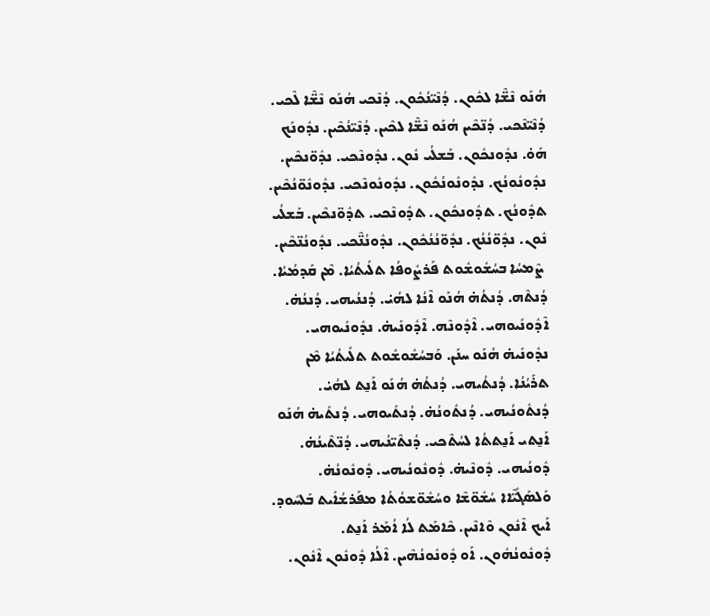ܗܳܢܰܘ ܢܶܫ̈ܶܐ ܠܟܽܘܢ. ܕܳܢܶܝ̈ܢܳܟܽܘܢ. ܕܳܢܶܟܝ ܗܳܢܰܘ ܢܶܫ̈ܶܐ ܠܶܟܝ. ܕܳܢܶܝ̈ܢܶܟܝ. ܕܳܢ̈ܟܶܝܢ ܗܳܢܰܘ ܢܶܫ̈ܶܐ ܠܟܶܝܢ. ܕܳܢܶܝ̈ܢܳܟܶܝܢ. ܢܕܽܘܢܰܟ ܗܰܘ̇. ܢܕܽܘܢܟܽܘܢ. ܒܰܫܠܳܝ ܢܽܘܢ. ܢܕܽܘܢܶܟܝ. ܢܕܽܘ̈ܢܟܶܝܢ. ܢܕܽܘܢܽܘܢܳܟ. ܢܕܽܘܢܽܘܢܳܟܽܘܢ. ܢܕܽܘܢܽܘܢܶܟܝ. ܢܕܽܘܢܽܘ̈ܢܳܟܶܝܢ. ܬܕܽܘܢܳܟ. ܬܕܽܘܢܟܽܘܢ. ܬܕܽܘܢܶܟܝ. ܬܕܽܘ̈ܢܟܶܝܢ. ܒܰܫܠܳܝ ܢܽܘܢ. ܢܕܽܘ̈ܢܳܢܳܟ. ܢܕܽܘ̈ܢܳܢܳܟܽܘܢ. ܢܕܽܘܢܳܢ̈ܶܟܝ. ܢܕܽܘܢܳܢ̈ܟܶܝܢ.
 ܨܶܡܚܳܐ ܒܚܳܫܽܘܫܽܘܬ ܦܰܪܨܽܘܦܳܐ ܬܠܺܝܬܳܝܳܐ. ܡܶܢ ܩܰܕܡܳܝܳܐ. ܕܳܢܬܶܗ. ܕܳܢܬܳܗ̇ ܗܳܢܰܘ ܐܶܢܳܐ ܠܗܳܝ̇. ܕܳܢܢܳܝܗܝ. ܕܳܢܢܳܗ̇. ܐܶܕܽܘܢܺܝܘܗܝ. ܐܶܕܽܘܢܶܗ. ܐܶܕܽܘܢܺܝܗ̇. ܢܕܽܘܢܺܝܘܗܝ. ܢܕܽܘܢܺܝܗ̇ ܗܳܢܰܘ ܚܢܰܢ. ܘܰܒܚܳܫܽܘܫܽܘܬ ܬܠܺܝܬܳܝܳܐ ܡܶܢ ܬܪܰܝܳܢܳܐ. ܕܳܢܬܳܝܗܝ. ܕܳܢܬܳܗ̇ ܗܳܢܰܘ ܐܰܢ̱ܬ ܠܗܳܝ̇. ܕܳܢܬܽܘܢܳܝܗܝ. ܕܳܢܬܽܘܢܳܗ̇. ܕܳܢܬܺܝܘܗܝ. ܕܳܢܬܺܝܗ̇ ܗܳܢܰܘ ܐܰܢ̱ܬܝ ܐܰܢ̱ܬܬܳܐ ܠܚܳܬܶܟܝ. ܕܳܢܬܶܝ̈ܢܳܝܗܝ. ܕܳܢ̈ܬܶܝܢܳܗ̇. ܕܽܘܢܳܝܗܝ. ܕܽܘܢܶܝܗ̇. ܕܽܘܢܽܘܢܳܝܗܝ. ܕܽܘܢܽܘܢܳܗ̇. ܘܰܠܣܰܓܺܝ̈ܶܐܐ ܚܳܫܽܘ̈ܫܶܐ ܘܚܳܫܽܘ̈ܫܘܳܬܳܐ ܡܦܰܪܫܳܐܺܝܬ ܒܰܠܚܽܘܕ. ܐܰܝܟ ܐܶܢܽܘܢ ܘܶܐܢܶܝܢ. ܟܶܐܡܰܬ ܠܳܐ ܐܳܡܰܪ ܐܰܢ̱ܬ. ܕܽܘܢܽܘܢܳܗܽܘܢ. ܐܰܘ ܕܽܘܢܽܘܢܳܗܶܝܢ. ܐܶܠܳܐ ܕܽܘܢܽܘܢ ܐܶܢܽܘܢ.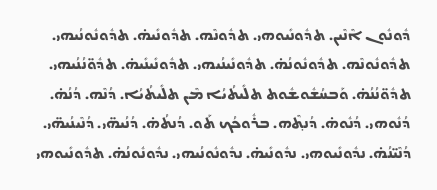ܕܽܘܢܽܘܢ ܐܶܢܶܝܢ. ܬܕܽܘܢܺܝܘܗܝ. ܬܕܽܘܢܶܗ. ܬܕܽܘܢܺܝܗ̇. ܬܕܽܘܢܽܘܢܳܝܗܝ. ܬܕܽܘܢܽܘܢܶܗ. ܬܕܽܘܢܽܘܢܳܗ̇. ܬܕܽܘܢܺܝܢܳܝܗܝ. ܬܕܽܘܢܺܝܢܺܝܗ̇. ܬܕܽܘ̈ܢܳܢܳܝܗܝ. ܬܕܽܘ̈ܢܳܢܳܗ̇. ܘܰܒܚܳܫܽܘܫܽܘܬ ܬܠܺܝܬܳܝܳܐ ܡܶܢ ܬܠܺܝܬܳܝܳܐ. ܕܳܢܶܗ. ܕܳܢܳܗ̇. ܕܳܢܽܘܗܝ. ܕܳܢܽܘܗ̇. ܕܳܢܬ݂ܶܗ. ܒܪܽܘܟܳܟ ܬܰܘ. ܕܳܢܬܳܗ̇. ܕܳܢܳܝܗ̈ܝ. ܕܳܢܶܝܢܳܝܗ̈ܝ. ܕܳܢܶܝ̈ܢܳܗ̇. ܢܕܽܘܢܺܝܘܗܝ. ܢܕܽܘܢܺܝܗ̇. ܢܕܽܘܢܽܘܢܳܝܗܝ. ܢܕܽܘܢܽܘܢܳܗ̇. ܬܕܽܘܢܺܝܘܗܝ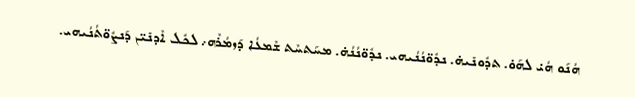ܗܳܢܰܘ ܗܳܝ̇ ܠܗܰܘ̇. ܬܕܽܘܢܺܝܗ̇. ܢܕܽܘ̈ܢܳܢܳܝܗܝ. ܢܕܽܘ̈ܢܳܢܳܗ̇. ܡܚܰܬܚܶܬ ܫܶܡܥܳܐ ܕܰܙܡܳܪܶܗ܇ ܠܟܽܠ ܐܶܕܢܺܝ̈ܢ ܕܰܢܨܽܘ̈ܬܳܢܳܝܗܝ.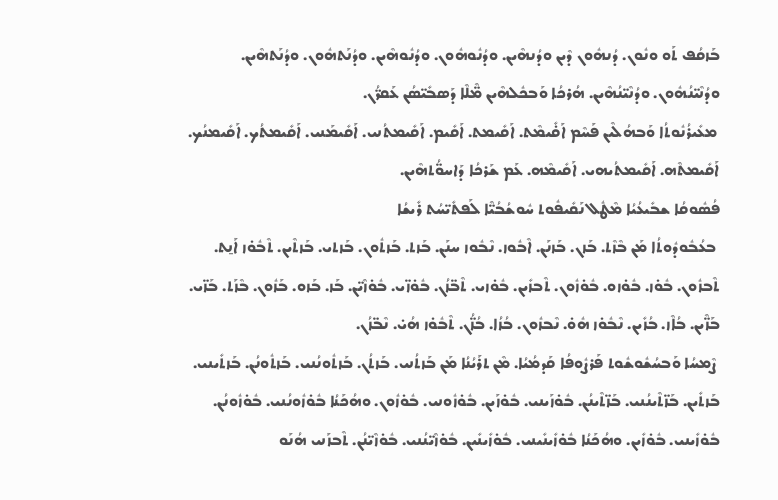ܒܰܙܩܳܦ ܬܰܘ ܘܢܽܘܢ. ܕܳܢܗܽܘܢ ܕܶܝܢ ܘܕܳܢܗܶܝܢ. ܘܕܳܢܽܘܗܽܘܢ. ܘܕܳܢܽܘܗܶܝܢ. ܘܕܳܢܰܬܗܽܘܢ. ܘܕܳܢܰܬܗܶܝܢ. ܘܕܳܢܶܝ̈ܢܳܗܽܘܢ. ܘܕܳܢܶܝ̈ܢܳܗܶܝܢ. ܗܳܪܟܳܐ ܘܰܒܟܽܠܗܶܝܢ ܡ̈ܶܠܶܐ ܕܰܣܒܺܝ̈ܣܳܢ ܥܰܩܪ̈ܳܢ.
 ܡܥܺܝܪܳܢܽܘܬܳܐ ܘܰܒܗܳܠܶܝܢ ܦܰܚܶܡ ܐܰܩ̇ܺܝܡܶܬ. ܐܰܩܺܝܡܬ. ܐܰܩܺܝܡ. ܐܰܩܺܝܡܬܳܢܝ. ܐܰܩܺܝܡܰܢܝ. ܐܰܩܺܝܡܬܳܟ. ܐܰܩܺܝܡܢܳܟ. ܐܰܩܺܝܡܬܶܗ. ܐܰܩܺܝܡܬܳܝܗܝ. ܐܰܩܺܝܡܶܗ. ܥܰܡ ܫܰܪܟܳܐ ܕܰܐܚܘ̈ܳܬܗܶܝܢ.
ܦܳܣܽܘܩܳܐ ܫܒܺܝܥܳܝܳܐ ܡܶܛܽܠ ܢܰܩܺܝܦܽܘܬ ܚܽܘܫܳܒܳܝ̈ܶܐ ܠܰܦܬܺܝ̈ܚܳܬ ܪܺܝܫܳܐ
 ܒܥܳܒܽܘܕܽܘܬܳܐ ܡܰܢ ܒܶܙܶܬ. ܒܰܙܢ. ܒܰܙܢܰܢ. ܐܶܒܽܘܙ. ܢܶܒܽܘܙ ܚܢܰܢ. ܒܰܙܬ. ܒܰܙܬܽܘܢ. ܒܰܙܬܝ. ܒܰܙܬܶܝܢ. ܬܶܒܽܘ̇ܙ ܐܰܢ̱ܬ. ܬܶܒܙܽܘܢ. ܒܽܘ̇ܙ. ܒܽܘ̇ܙܘ. ܒܽܘ̇ܙܽܘܢ. ܬܶܒܙܺܝܢ. ܒܽܘ̇ܙܝ. ܬܶܒ̈ܙܳܢ. ܒܽܘ̇ܙ̈ܝ. ܒܽܘ̇ܙܶܝ̈ܢ. ܒܰܙ. ܒܰܙܘ. ܒܰܙܽܘܢ. ܒܶܙܰܬ. ܒܰܙ̈ܝ. ܒܰܙ̈ܶܝܢ. ܒܳܐܶܙ. ܒܳܙܺܝܢ. ܢܶܒܽܘ̇ܙ ܗܽܘ̇. ܢܶܒܙܽܘܢ. ܒܳܙܳܐ. ܒܳܙ̈ܳܢ. ܬܶܒܽܘ̇ܙ ܗܳܝ̇. ܢܶܒ̈ܙܳܢ.
 ܨܶܡܚܳܐ ܘܰܒܚܳܫܽܘܫܽܘܬ ܦܰܪܨܽܘܦܳܐ ܩܰܕܡܳܝܳܐ. ܡܶܢ ܬܪܰܝܳܢܳܐ ܡܰܢ ܒܰܙܬܳܢܝ. ܒܰܙܬܳܢ. ܒܰܙܬܽܘܢܳܢܝ. ܒܰܙܬܽܘܢܳܢ. ܒܰܙܬܺܝܢܝ. ܒܰܙܬܺܝܢ. ܒܰܙ̈ܬܶܝܢܳܢܝ. ܒܰܙ̈ܬܶܝܢܳܢ. ܒܽܘ̇ܙܰܝܢܝ. ܒܽܘ̇ܙܰܝܢ. ܒܽܘ̇ܙܽܘܢܝ. ܒܽܘ̇ܙܽܘܢ. ܘܗܳܟܰܢܳܐ ܒܽܘ̇ܙܽܘܢܳܢܝ. ܒܽܘ̇ܙܽܘܢܳܢ. ܒܽܘ̇ܙܺܝܢܝ. ܒܽܘ̇ܙܺܝܢ. ܘܗܳܟܰܢܳܐ ܒܽܘ̇ܙܺܝܢܺܝܢܝ. ܒܽܘ̇ܙܺܝܢܺܝܢ. ܒܽܘ̇ܙܶܝ̈ܢܳܢܝ. ܒܽܘ̇ܙܶܝ̈ܢܳܢ. ܬܶܒܙܰܢܝ ܗܳܢܰܘ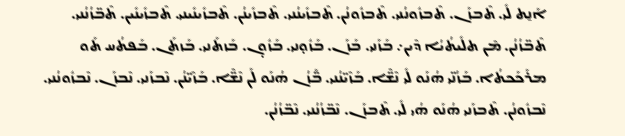ܐܰܢ̱ܬ ܠܺܝ. ܬܶܒܙܰܢ. ܬܶܒܙܽܘܢܳܢܝ. ܬܶܒܙܽܘܢܳܢ. ܬܶܒܙܺܝܢܳܢܝ. ܬܶܒܙܺܝܢܳܢ. ܬܶܒܙܺܝܢܺܝܢܝ. ܬܶܒܙܺܝܢܺܝܢ. ܬܶܒ̈ܙܳܢܳܢܝ. ܬܶܒ̈ܙܳܢܳܢ. ܡܶܢ ܬܠܺܝܬܳܝܳܐ ܕܶܝܢ܇ ܒܰܙܰܢܝ. ܒܰܙܰܢ. ܒܰܙܽܘ̣ܢܝ. ܒܰܙܽܘ̣ܢ. ܒܰܙܬܰܢܝ. ܒܰܙܬܰܢ. ܒܰܦܬܳܚ ܬܰܘ ܡܪܰܟܰܟܬܳܐ. ܒܰܙܳܢ̈ܝ ܗܳܢܰܘ ܠܺܝ ܢܶܫ̈ܶܐ. ܒܰܙܶܝ̈ܢܳܢܝ. ܒ̈ܰܙܳܢ ܗܳܢܰܘ ܠܰܢ ܢܶܫ̈ܶܐ. ܒܰܙܶܝ̈ܢܳܢ. ܢܶܒܙܰܢܝ. ܢܶܒܙܰܢ. ܢܶܒܙܽܘܢܳܢܝ. ܢܶܒܙܽܘܢܳܢ. ܬܶܒܙܰܢܝ ܗܳܢܰܘ ܗܳܝ ܠܺܝ. ܬܶܒܙܰܢ. ܢܶܒ̈ܙܳܢܳܢܝ. ܢܶܒ̈ܙܳܢܳܢ.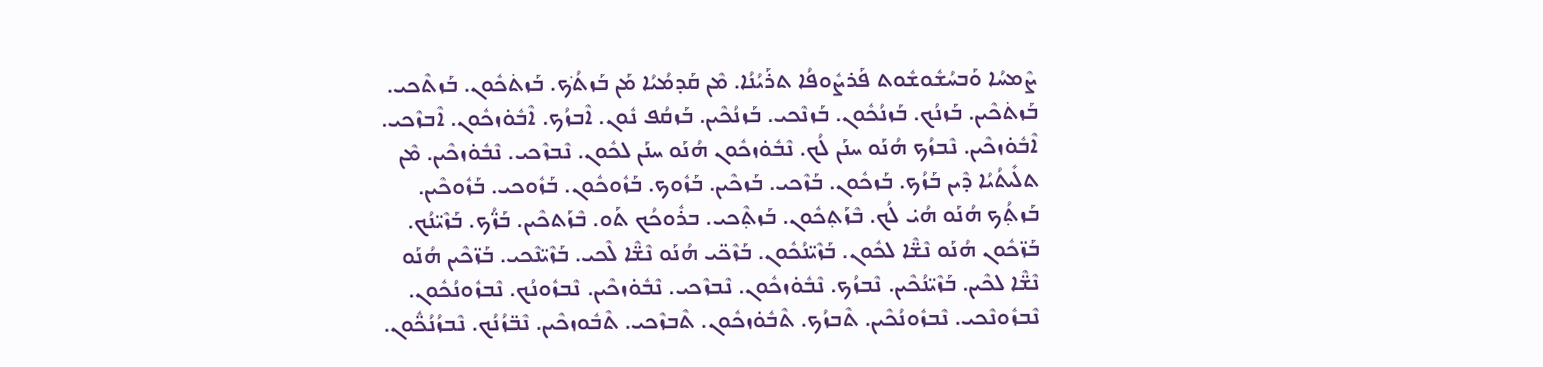ܨܶܡܚܳܐ ܘܰܒܚܳܫܽܘܫܽܘܬ ܦܰܪܨܽܘܦܳܐ ܬܪܰܝܳܢܳܐ. ܡܶܢ ܩܰܕܡܳܝܳܐ ܡܰܢ ܒܰܙܬܳ݁ܟ. ܒܰܙܬ݁ܟܽܘܢ. ܒܰܙܬܶܟܝ. ܒܰܙܬ݁ܟܶܝܢ. ܒܰܙܢܳܟ. ܒܰܙܢܳܟܽܘܢ. ܒܰܙܢܶܟܝ. ܒܰܙܢܳܟܶܝܢ. ܒܰܙܩܳܦ ܢܽܘܢ. ܐܶܒܙܳܟ. ܐܶܒܽܘ̇ܙܟܽܘܢ. ܐܶܒܙܶܟܝ. ܐܶܒܽܘ̇ܙܟܶܝܢ. ܢܶܒܙܳܟ ܗܳܢܰܘ ܚܢܰܢ ܠܳܟ. ܢܶܒܽܘ̇ܙܟܽܘܢ ܗܳܢܰܘ ܚܢܰܢ ܠܟܽܘܢ. ܢܶܒܙܶܟܝ. ܢܶܒܽܘ̇ܙܟܶܝܢ. ܡܶܢ ܬܠܺܝܬܳܝܳܐ ܕܶܝܢ ܒܰܙܳܟ. ܒܰܙܟܽܘܢ. ܒܰܙܶܟܝ. ܒܰܙܟܶܝܢ. ܒܰܙܽܘܟ. ܒܰܙܽܘܟܽܘܢ. ܒܰܙܽܘܟܝ. ܒܰܙܽܘܟܶܝܢ. ܒܰܙܬ݂ܳܟ ܗܳܢܰܘ ܗܳܝ̇ ܠܳܟ. ܒܶܙܰܬ݂ܟܽܘܢ. ܒܰܙܬ݂ܶܟܝ. ܒܪܽܘܟܳܟ ܬܰܘ. ܒܶܙܰܬܟܶܝܢ. ܒܰܙ̈ܳܟ. ܒܰܙܶܝ̈ܢܳܟ. ܒܰܙ̈ܟܽܘܢ ܗܳܢܰܘ ܢܶܫ̈ܶܐ ܠܟܽܘܢ. ܒܰܙܶܝ̈ܢܳܟܽܘܢ. ܒܰܙܶܟ̈ܝ ܗܳܢܰܘ ܢܶܫ̈ܶܐ ܠܶܟܝ. ܒܰܙܶܝ̈ܢܶܟܝ. ܒܰܙ̈ܟܶܝܢ ܗܳܢܰܘ ܢܶܫ̈ܶܐ ܠܟܶܝܢ. ܒܰܙܶܝ̈ܢܳܟܶܝܢ. ܢܶܒܙܳܟ. ܢܶܒܽܘ̇ܙܟܽܘܢ. ܢܶܒܙܶܟܝ. ܢܶܒܽܘ̇ܙܟܶܝܢ. ܢܶܒܙܽܘܢܳܟ. ܢܶܒܙܽܘܢܳܟܽܘܢ. ܢܶܒܙܽܘܢܶܟܝ. ܢܶܒܙܽܘܢܳܟܶܝܢ. ܬܶܒܙܳܟ. ܬܶܒܽܘ̇ܙܟܽܘܢ. ܬܶܒܙܶܟܝ. ܬܶܒܽܘܙܟܶܝܢ. ܢܶܒ̈ܙܳܢܳܟ. ܢܶܒܙܳܢܳܟ̈ܽܘܢ.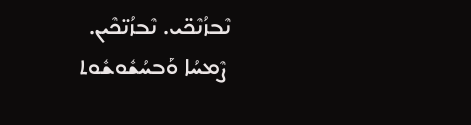ܢܶܒܙܳܢܶܟ̈ܝ. ܢܶܒܙܳܢ̈ܟܶܝܢ.
 ܨܶܡܚܳܐ ܘܰܒܚܳܫܽܘܫܽܘܬ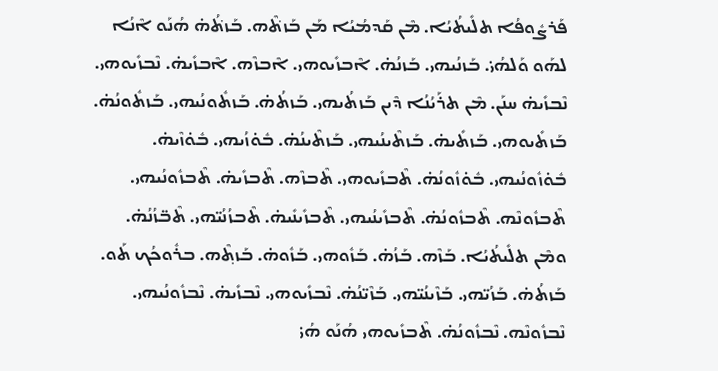ܦܰܪܨܽܘܦܳܐ ܬܠܺܝܬܳܝܳܐ. ܡܶܢ ܩܰܕܡܳܝܳܐ ܡܰܢ ܒܰܙܬܶ݁ܗ. ܒܰܙܬܳ݁ܗ̇ ܗܳܢܰܘ ܐܶܢܳܐ ܠܗܰܘ ܘܰܠܗܳܝ̇. ܒܰܙܢܳܝܗܝ. ܒܰܙܢܳܗ̇. ܐܶܒܙܺܝܘܗܝ. ܐܶܒܙܶܗ. ܐܶܒܙܺܝܗ̇. ܢܶܒܙܺܝܘܗܝ. ܢܶܒܙܺܝܗ̇ ܚܢܰܢ. ܡܶܢ ܬܪܰܝܳܢܳܐ ܕܶܝܢ ܒܰܙܬܳܝܗܝ. ܒܰܙܬܳܗ̇. ܒܰܙܬܽܘܢܳܝܗܝ. ܒܰܙܬܽܘܢܳܗ̇. ܒܰܙܬܺܝܘܗܝ. ܒܰܙܬܺܝܗ̇. ܒܰܙܬܶܝܢܳܝܗܝ. ܒܰܙܬܶܝܢܳܗ̇. ܒܽܘ̇ܙܳܝܗܝ. ܒܽܘ̇ܙܶܝܗ̇. ܒܽܘ̇ܙܽܘܢܳܝܗܝ. ܒܽܘ̇ܙܽܘܢܳܗ̇. ܬܶܒܙܺܝܘܗܝ. ܬܶܒܙܶܗ. ܬܶܒܙܺܝܗ̇. ܬܶܒܙܽܘܢܳܝܗܝ. ܬܶܒܙܽܘܢܶܗ. ܬܶܒܙܽܘܢܳܗ̇. ܬܶܒܙܺܝܢܳܝܗܝ. ܬܶܒܙܺܝܢܺܝܗ̇. ܬܶܒܙܳܢܳܝ̈ܗܝ. ܬܶܒ̈ܙܳܢܳܗ̇. ܘܡܶܢ ܬܠܺܝܬܳܝܳܐ. ܒܰܙܶܗ. ܒܰܙܳܗ̇. ܒܰܙܽܘܗܝ. ܒܰܙܽܘܗ̇. ܒܰܙܬ݂ܶܗ. ܒܪܽܘܟܳܟ ܬܰܘ. ܒܰܙܬܳܗ̇. ܒܰܙܳܝ̈ܗܝ. ܒܰܙܶܝܢܳܝ̈ܗܝ. ܒܰܙܶܝ̈ܢܳܗ̇. ܢܶܒܙܺܝܘܗܝ. ܢܶܒܙܺܝܗ̇. ܢܶܒܙܽܘܢܳܝܗܝ. ܢܶܒܙܽܘܢܶܗ. ܢܶܒܙܽܘܢܳܗ̇. ܬܶܒܙܺܝܘܗܝ ܗܳܢܰܘ ܗܳܝ̇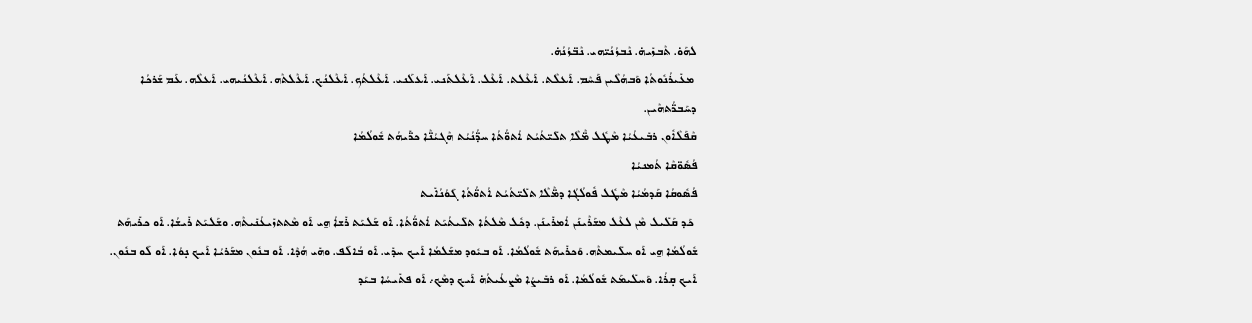ܠܗܰܘ̇. ܬܶܒܙܺܝܗ̇. ܢܶܒܙܳܢܳܝ̈ܗܝ. ܢܶܒ̈ܙܳܢܳܗ̇.
 ܡܥܺܝܪܳܢܽܘܬܳܐ ܘܰܒܗܳܠܶܝܢ ܦܰܚܶܡ. ܐܰܥܠܶܬ. ܐܰܥܶܠܬ. ܐܰܥܶܠ. ܐܰܥܶܠܬܰܢܝ. ܐܰܥܠܰܢܝ. ܐܰܥܶܠܬܳܟ. ܐܰܥܶܠܢܳܟ. ܐܰܥܶܠܬܶܗ. ܐܰܥܶܠܢܳܝܗܝ. ܐܰܥܠܶܗ. ܥܰܡ ܫܰܪܟܳܐ ܕܚܰܒܪ̈ܳܬܗܶܝܢ.
ܩܶܦܰܠܶܐܽܘܢ ܪܒܺܝܥܳܝܳܐ ܡܶܛܽܠ ܡ̈ܶܠܶܐ ܬܠܺܝ̈ܬܳܝܳܬ ܐܳܬܘ̈ܳܬܳܐ ܚܕ̈ܳܢܳܝܳܬ ܗܶܓܝܳܢ̈ܶܐ ܟܪ̈ܺܝܗܳܬ ܫܽܘܠܳܡܳܐ
ܦܳܣܽܘ̈ܩܶܐ ܬܳܡܢܝܳܐ
ܦܳܣܽܘܩܳܐ ܩܰܕܡܳܝܳܐ ܡܶܛܽܠ ܦܽܘܠܳܓܳܐ ܕܡ̈ܶܠܶܐ ܬܠܺܝ̈ܬܳܝܳܬ ܐܳܬܘ̈ܳܬܳܐ ܓܰܘܳܢܳܐܺܝܬ
 ܟܰܕ ܩܰܠܺܝܠ ܡܶܢ ܠܥܶܠ ܡܫܰܪܶܝܢܰܢ ܐܳܡܪܺܝܢܰܢ. ܕܟܽܠ ܡܶܠܬܳܐ ܬܠܺܝܬܳܝܰܬ ܐܳܬܘ̈ܳܬܳܐ. ܐܰܘ ܫܰܠܝܰܬ ܪܺܫܐܳ ܗ̱ܝ ܐܰܘ ܡܶܬܬܙܺܝܥܳܢܺܝܬܶܗ. ܘܫܰܠܝܰܬ ܪܺܝܫܳܐ. ܐܰܘ ܟܪܺܝܗܰܬ ܫܽܘܠܳܡܳܐ ܗ̱ܝ ܐܰܘ ܚܠܺܝܡܬܶܗ. ܘܰܟܪܺܝܗܰܬ ܫܽܘܠܳܡܳܐ. ܐܰܘ ܒܝܽܘܕ ܡܫܰܠܡܳܐ ܐܰܝܟ ܚܕܺܝ. ܐܰܘ ܒܳܐܠܰܦ. ܘܗܺܝ ܗܳܕܶܐ. ܐܰܘ ܒܢܽܘܢ ܡܫܰܪܝܳܐ ܐܰܝܟ ܢ̣ܘܳܐ. ܐܰܘ ܠܰܘ ܒܢܽܘܢ. ܐܰܝܟ ܩ̣ܪܳܐ. ܘܰܚܠܺܝܡܰܬ ܫܽܘܠܳܡܳܐ. ܐܰܘ ܪܒܺܝܨܳܐ ܡܶܨܥܳܝܬܳܗ̇ ܐܰܝܟ ܕܡܶܟ܇ ܐܰܘ ܦܬܺܝܚܳܐ ܒܝܰܕ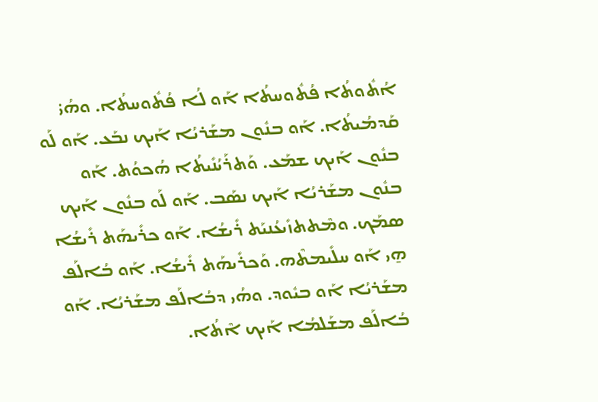ܐܳܬܽܘܬܳܐ ܦܳܬܽܘܚܬܳܐ ܐܰܘ ܠܳܐ ܦܳܬܽܘܚܬܳܐ. ܘܗܳܝ̇ ܩܰܕܡܳܝܬܳܐ. ܐܰܘ ܒܢܽܘܢ ܡܫܰܪܝܳܐ ܐܰܝܟ ܢܒܰܥ. ܐܰܘ ܠܰܘ ܒܢܽܘܢ ܐܰܝܟ ܫܡܰܥ. ܘܰܬܪܰܝܳܢܺܝܬܳܐ ܗܳܟܘܳܬ. ܐܰܘ ܒܢܽܘܢ ܡܫܰܪܝܳܐ ܐܰܝܟ ܢܣܰܒ. ܐܰܘ ܠܰܘ ܒܢܽܘܢ ܐܰܝܟ ܣܡܰܟ. ܘܡܶܬܬܙܺܝܥܳܢܝܰܬ ܪܺܝܫܳܐ. ܐܰܘ ܟܪܺܝܗܰܬ ܪܺܝܫܳܐ ܗ̱ܝ ܐܰܘ ܚܠܺܝܡܬܶܗ. ܘܰܟܪܺܝܗܰܬ ܪܺܝܫܳܐ. ܐܰܘ ܒܳܐܠܰܦ ܡܫܰܪܝܳܐ ܐܰܘ ܒܝܽܘܕ. ܘܗܳܝ ܕܒܳܐܠܰܦ ܡܫܰܪܝܳܐ. ܐܰܘ ܒܳܐܠܰܦ ܡܫܰܠܡܳܐ ܐܰܝܟ ܐܶܬܳܐ.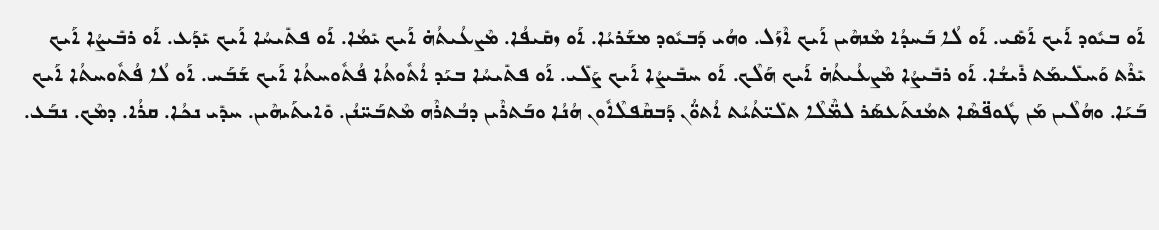ܐܰܘ ܒܝܽܘܕ ܐܰܝܟ ܐܰܣܺܝ. ܐܰܘ ܠܳܐ ܒܰܚܕܳܐ ܡܶܢܗܶܝܢ ܐܰܝܟ ܐܶܙܰܠ. ܘܗܳܝ ܕܰܒܝܽܘܕ ܡܫܰܪܝܳܐ. ܐܰܘ ܙܩܺܝܦܳܐ. ܡܶܨܥܳܝܬܳܗ̇ ܐܰܝܟ ܝܺܡܳܐ. ܐܰܘ ܦܬܺܝܚܳܐ ܐܰܝܟ ܝܺܕܰܥ. ܐܰܘ ܪܒܺܝܨܳܐ ܐܰܝܟ ܝܺܪܶܬ ܘܰܚܠܺܝܡܰܬ ܪܺܝܫܳܐ. ܐܰܘ ܪܒܺܝܨܳܐ ܡܶܨܥܳܝܬܳܗ̇ ܐܰܝܟ ܗܰܠܶܟ. ܐܰܘ ܚܒܺܝܨܳܐ ܐܰܝܟ ܨܰܠܺܝ. ܐܰܘ ܦܬܺܝܚܳܐ ܒܝܰܕ ܐܳܬܽܘܬܳܐ ܦܳܬܽܘܚܬܳܐ ܐܰܝܟ ܫܰܒܰܚ. ܐܰܘ ܠܳܐ ܦܳܬܽܘܚܬܳܐ ܐܰܝܟ ܒܰܝܰܐ. ܘܗܳܠܶܝܢ ܡܰܢ ܛܽܘܦ̈ܣܶܐ ܬܡܳܢܬܰܥܣܰܪ ܠܡ̈ܶܠܶܐ ܬܠܺܝ̈ܬܳܝܳܬ ܐܳܬܘ̈ܳܢ ܕܰܒܩܶܦܠܶܐܽܘܢ ܗܳܢܳܐ ܘܒܰܬܪܶܝܢ ܕܒܳܬܪܶܗ ܡܶܬܒܰܚ̈ܢܳܢ. ܘܺܐܝܬܰܝܗܶܝܢ. ܚܕܺܝ ܢܟܳܐ. ܩܪܳܐ. ܕܡܶܟ. ܢܒܰܥ.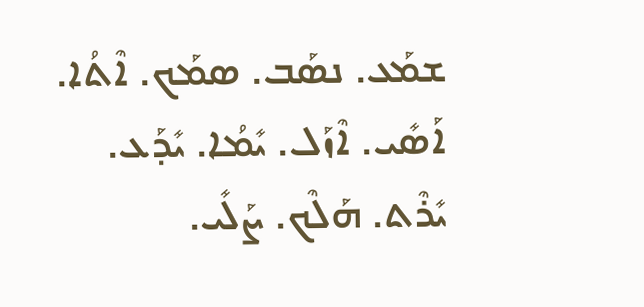ܫܡܰܥ. ܢܣܰܒ. ܣܡܰܟ. ܐܶܬܳܐ. ܐܰܣܺܝ. ܐܶܙܰܠ. ܝܺܡܳܐ. ܝܺܕܰܥ. ܝܺܪܶܬ. ܗܰܠܶܟ. ܨܰܠܺܝ.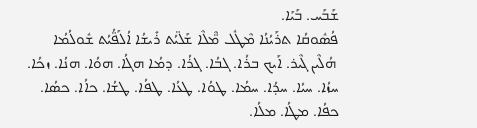ܫܰܒܰܚ. ܒܰܝܰܐ.
ܦܳܣܽܘܩܳܐ ܬܪܰܝܳܢܳܐ ܡܶܛܽܠ ܡ̈ܶܠܶܐ ܫܰܠ̈ܝܳܬ ܪܺܝܫܳܐ ܐܳܠܰܦ̈ܳܝܳܬ ܫܽܘܠܳܡܳܐ
 ܗܳܠܶܝܢ ܓܶܝܪ. ܐܰܝܟ ܒܪܳܐ. ܓܒܳܐ. ܓܪܳܐ. ܕܡܳܐ ܗܓܳܐ. ܗܘܳܐ. ܗܢܳܐ. ܙܟܳܐ. ܚܙܳܐ. ܚܝܳܐ. ܚܕܳܐ. ܚܡܳܐ. ܛܘܳܐ. ܛܥܳܐ. ܛܦܳܐ. ܛܫܳܐ. ܟܐܳܐ. ܟܣܳܐ. ܟܦܳܐ. ܡܛܳܐ. ܡܠܳܐ.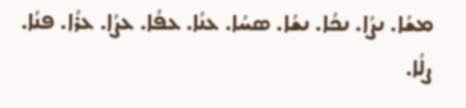ܡܫܳܐ. ܢܨܳܐ. ܢܟܳܐ. ܢܫܳܐ. ܣܚܳܐ. ܥܢܳܐ. ܥܦܳܐ. ܥܨܳܐ. ܥܪܳܐ. ܦܢܳܐ. ܨܠܳܐ.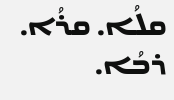ܩܠܳܐ. ܩܪܳܐ. ܪܒܳܐ.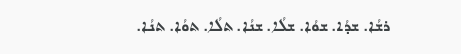ܪܫܳܐ. ܫܕܳܐ. ܫܘܳܐ. ܫܠܳܐ. ܫܢܳܐ. ܬܠܳܐ. ܬܘܳܐ. ܬܢܳܐ.